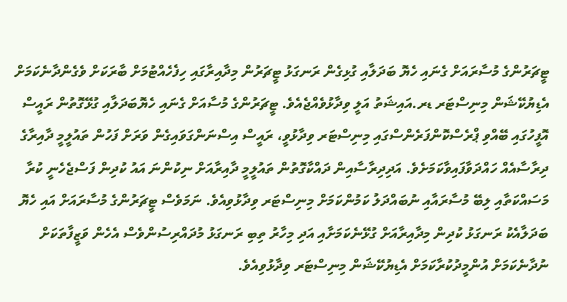ޓީޗަރުންގެ މުސާރައަށް ގެނައި ހެޔޮ ބަދަލާއި ގުޅިގެން ރަނގަޅު ޓީޗަރުން މިދާއިރާގައި ހިފެހެއްޓުމަށް ބާރަކަށް ވެގެންދާނެކަމަށް އެޑިޔުކޭޝަން މިނިސްޓަރ ޑރ.އައިޝަތު އަލީ ވިދާޅުވެއްޖެއެވެ. ޓީޗަރުންގެ މުސާއަށް ގެނައި ހެޔޮބަދަލާއި ގުޅޭގޮތުން ރައީސް އޮފީހުގައި ބޭއްވި ޕްރެސްކޮންފަރެންސްގައި މިނިސްޓަރ ވިދާޅުވީ، ރައީސް އިސްނަންގަވައިގެން ވަރަށް ފަހުން ތައުލީމީ ދާއިރާގެ ދިރާސާއެއް ހައްދަވާފައިވާކަމަށެވެ. އަދިދިރާސާއިން ދައްކާގޮތުން ތައުލީމީ ދާއިރާއަށް ނިކުންނަ އައު ކުދިން ފަސްޖެހެނީ ކުރާ މަސައްކަތާއި ލިބޭ މުސާރައާއި ނުބައްދަލު ކަމުންކަމަށް މިނިސްޓަރ ވިދާޅުވިއެވެ. ނަމަވެސް ޓީޗަރުންގެ މުސާރައަށް އައި ހެޔޮ ބަދަލާއެކު ރަނގަޅު ކުދިން މިދާއިރާއަށް ގުޅޭނެކަމަށާއި އަދި މިހާރު ތިބި ރަނގަޅު މުދައްރިސުންވެސް އެހެން ވަޒީފާތަކަށް ނުދާނެކަމަށް އުންމީދުކުރާކަމަށް އެޑިޔުކޭޝަން މިނިސްޓަރ ވިދާޅުވިއެވެ.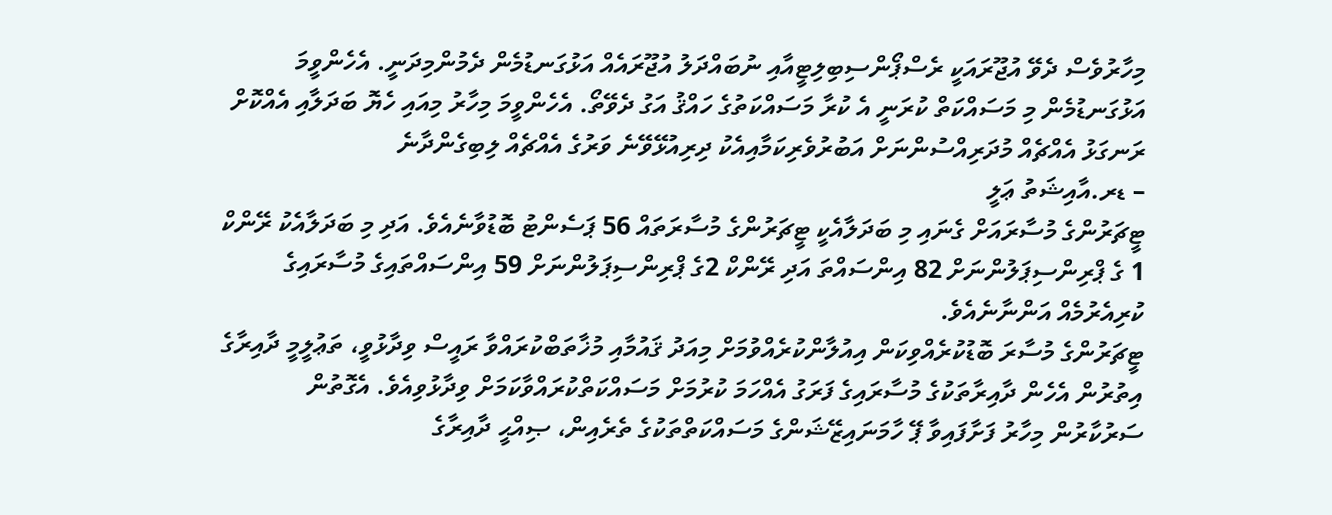މިހާރުވެސް ދެވޭ އުޖޫރައަކީ ރެސްޕޯންސިބިލިޓީއާއި ނުބައްދަލު އުޖޫރައެއް އަޅުގަނޑުމެން ދެމުންމިދަނީ. އެހެންވީމަ އަޅުގަނޑުމެން މި މަސައްކަތް ކުރަނީ އެ ކުރާ މަސައްކަތުގެ ހައްޤު އަގު ދެވޭތޯ. އެހެންވީމަ މިހާރު މިއައި ހެޔޮ ބަދަލާއި އެއްކޮށް ރަނގަޅު އެއްޗެއް މުދަރިއްސުންނަށް އަބުރުވެރިކަމާއިއެކު ދިރިއުޅޭވޭނެ ވަރުގެ އެއްޗެއް ލިބިގެންދާނެ
– ޑރ.އާއިޝަތު ޢަލީ
ޓީޗަރުންގެ މުސާރައަށް ގެނައި މި ބަދަލާއެކީ ޓީޗަރުންގެ މުސާރަތައް 56 ޕަސެންޓު ބޮޑުވާނެއެވެ. އަދި މި ބަދަލާއެކު ރޭންކް 1 ގެ ޕްރިންސިޕަލުންނަށް 82 އިންސައްތަ އަދި ރޭންކް 2ގެ ޕްރިންސިޕަލުންނަށް 59 އިންސައްތައިގެ މުސާރައިގެ ކުރިއެރުމެއް އަންނާނެއެވެ.
ޓީޗަރުންގެ މުސާރަ ބޮޑުކުރެއްވިކަން އިއުލާންކުރެއްވުމަށް މިއަދު ޤައުމާއި މުޚާތަބްކުރައްވާ ރައީސް ވިދާޅުވީ، ތަޢުލީމީ ދާއިރާގެ އިތުރުން އެހެން ދާއިރާތަކުގެ މުސާރައިގެ ފަރަގު އެއްހަމަ ކުރުމަށް މަސައްކަތްކުރައްވާކަމަށް ވިދާޅުވިއެވެ. އެގޮތުން ސަރުކާރުން މިހާރު ފަށާފައިވާ ޕޭ ހާމަނައިޒޭޝަންގެ މަސައްކަތްތަކުގެ ތެރެއިން، ޞިއްޙީ ދާއިރާގެ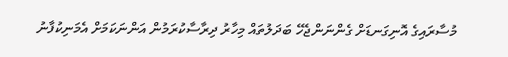މުސާރައިގެ އޮނިގަނޑަށް ގެންނަންޖެހޭ ބަދަލުތައް މިހާރު ދިރާސާކުރަމުން އަންނަކަމަށް އެމަނިކުފާނު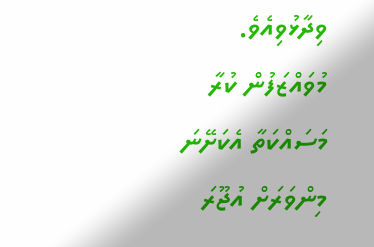ވިދާޅުވިއެވެ. މުވައްޒަފުން ކުރާ މަސައްކަތާ އެކަށޭނަ މިންވަރަށް އުޖޫރަ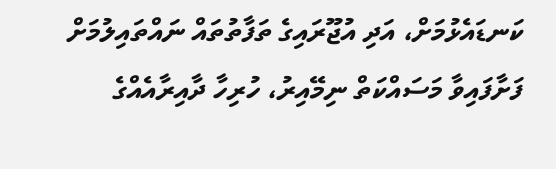ކަނޑައެޅުމަށް، އަދި އުޖޫރައިގެ ތަފާތުތައް ނައްތައިލުމަށް ފަށާފައިވާ މަސައްކަތް ނިމޭއިރު، ހުރިހާ ދާއިރާއެއްގެ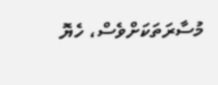މުސާރަތަކަށްވެސް، ހެޔޮ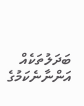ބަދަލުތަކެއް އަންނާނެކަމުގެ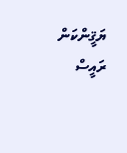ޔަޤީންކަން ރައީސް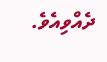ދެއްވިއެވެ.